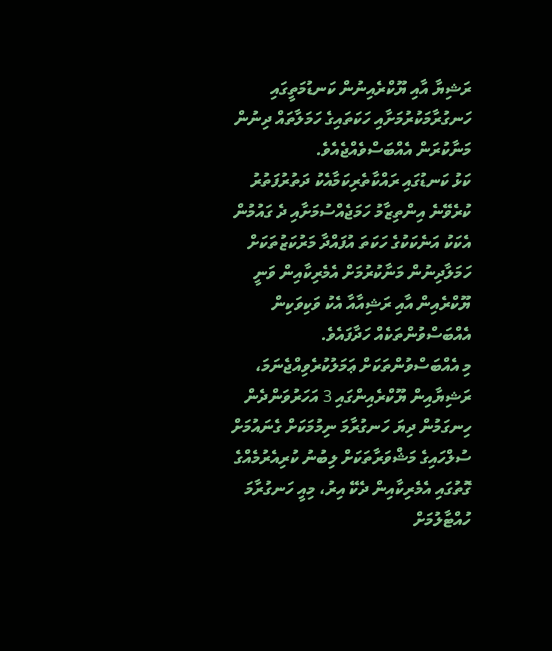ރަޝިޔާ އާއި ޔޫކްރެއިނުން ކަނޑުމަތީގައި ހަނގުރާމަކުރުމަށާއި ހަކަތައިގެ ހަމަލާތައް ދިނުން މަނާކުރަން އެއްބަސްވެއްޖެއެވެ.
ކަޅު ކަނޑުގައި ރައްކާތެރިކަމާއެކު ދަތުރުފަތުރު ކުރެވޭނެ އިންތިޒާމު ހަމަޖެއްސުމަށާއި ދެ ގައުމުން އެކަކު އަނެކަކުގެ ހަކަތަ އުފައްދާ މަރުކަޒުތަކަށް ހަމަލާދިނުން މަނާކުރުމަށް އެމެރިކާއިން ވަނީ ޔޫކްރެއިން އާއި ރަޝިއާއާ އެކު ވަކިވަކިން އެއްބަސްވުންތަކެއް ހަދާފައެވެ.
މި އެއްބަސްވުންތަކަށް ޢަމަލުކުރެވިއްޖެނަމަ، ރަޝިޔާއިން ޔޫކްރެއިންގައި 3 އަހަރުވަންދެން ހިނގަމުން ދިޔަ ހަނގުރާމަ ނިމުމަކަށް ގެނައުމަށް ސުލްހައިގެ މަޝްވަރާތަކަށް ލިބުނު ކުރިއެރުމެއްގެ ގޮތުގައި އެމެރިކާއިން ދެކޭ އިރު، މިއީ ހަނގުރާމަ ހުއްޓާލުމަށް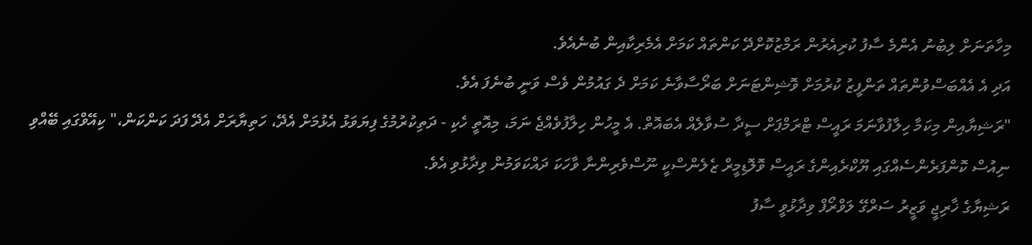މިހާތަނަށް ލިބުނު އެންމެ ސާފު ކުރިއެރުން ރަމްޒުކޮށްދޭ ކަންތައް ކަމަށް އެމެރިކާއިން ބުނެއެވެ.
އަދި އެ އެއްބަސްވުންތައް ތަންފީޒު ކުރުމަށް ވޮޝިންޓަނަށް ބަރޯސާވާނެ ކަމަށް ދެ ގައުމުން ވެސް ވަނީ ބުނެފަ އެވެ.
"ރަޝިޔާއިން މިކަމާ ހިލާފުވާނަމަ ރައީސް ޓްރަމްޕަށް ސީދާ ސުވާލެއް އެބައޮތް. އެ މީހުން ހިލާފުވެއްޖެ ނަމަ، މިއޮތީ ހެކި - ދަތިކުރުމުގެ ފިޔަވަޅު އެޅުމަށް އެދޭ، ހަތިޔާރަށް އެދޭ ފަދަ ކަންކަން،" ކިއޭވްގައި ބޭއްވި ނިއުސް ކޮންފަރެންސެއްގައި ޔޫކްރެއިންގެ ރައީސް ވޮލޮޑިމީރް ޒެލެންސްކީ ނޫސްވެރިންނާ ވާހަކަ ދައްކަވަމުން ވިދާޅުވި އެވެ.
ރަޝިޔާގެ ޚާރިޖީ ވަޒީރު ސަރްގޭ ލަވްރޯފް ވިދާޅުވީ ސާފު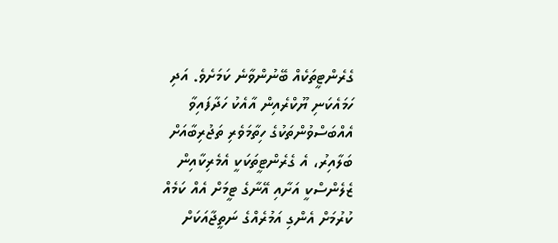ގެރެންޓީތަކެއް ބޭނުންވާނެ ކަމަށެވެ. އަދި ހަމައެކަނި ޔޫކްރެއިން އާއެކު ހަދާފައިވާ އެއްބަސްވުންތަކުގެ ހިތާމަވެރި ތަޖުރިބާއަށް ބަލާއިރު، އެ ގެރެންޓީތަކަކީ އެމެރިކާއިން ޒެލެންސްކީ އަށާއި އޭނާގެ ޓީމަށް އެއް ކަމެއް ކުރުމަށް އެންގި އަމުރެއްގެ ނަތީޖާއަކަށް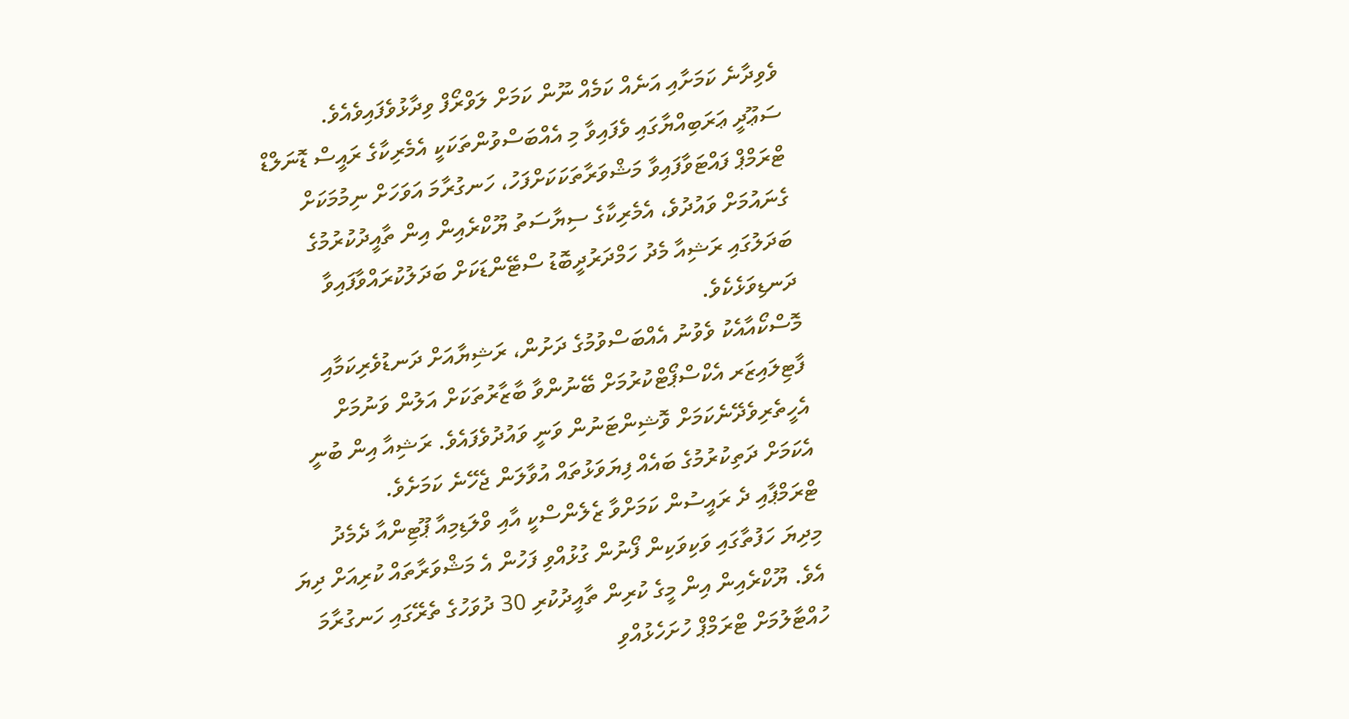ވެވިދާނެ ކަމަށާއި އަނެއް ކަމެއް ނޫން ކަމަށް ލަވްރޯފް ވިދާޅުވެފައިވެއެވެ.
ސަޢޫދީ ޢަރަބިއްޔާގައި ވެފައިވާ މި އެއްބަސްވުންތަކަކީ އެމެރިކާގެ ރައީސް ޑޮނަލްޑް ޓްރަމްޕް ފައްޓަވާފައިވާ މަޝްވަރާތަކަކަށްފަހު، ހަނގުރާމަ އަވަހަށް ނިމުމަކަށް ގެނައުމަށް ވައުދުވެ، އެމެރިކާގެ ސިޔާސަތު ޔޫކްރެއިން އިން ތާއީދުކުރުމުގެ ބަދަލުގައި ރަޝިއާ މެދު ހަމްދަރުދީބޮޑު ސްޓޭންޑަކަށް ބަދަލުކުރައްވާފައިވާ ދަނޑިވަޅެކެވެ.
މޮސްކޯއާއެކު ވެވުނު އެއްބަސްވުމުގެ ދަށުން، ރަޝިޔާއަށް ދަނޑުވެރިކަމާއި ފާޓިލައިޒަރ އެކްސްޕޯޓްކުރުމަށް ބޭނުންވާ ބާޒާރުތަކަށް އަލުން ވަނުމަށް އެހީތެރިވެދޭނެކަމަށް ވޮޝިންޓަނުން ވަނީ ވައުދުވެފައެވެ. ރަޝިއާ އިން ބުނީ އެކަމަށް ދަތިކުރުމުގެ ބައެއް ފިޔަވަޅުތައް އުވާލަން ޖެހޭނެ ކަމަށެވެ.
ޓްރަމްޕާއި ދެ ރައީސުން ކަމަށްވާ ޒެލެންސްކީ އާއި ވްލަޑިމިއާ ޕޫޓިންއާ ދެމެދު މިދިޔަ ހަފުތާގައި ވަކިވަކިން ފޯނުން ގުޅުއްވި ފަހުން އެ މަޝްވަރާތައް ކުރިއަށް ދިޔަ އެވެ. ޔޫކްރެއިން އިން މީގެ ކުރިން ތާއީދުކުރި 30 ދުވަހުގެ ތެރޭގައި ހަނގުރާމަ ހުއްޓާލުމަށް ޓްރަމްޕް ހުށަހެޅުއްވި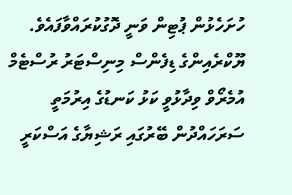ހުށަހެޅުން ޕުޓިން ވަނީ ދޮގުކުރައްވާފައެވެ.
ޔޫކްރެއިންގެ ޑިފެންސް މިނިސްޓަރު ރުސްޓެމް އުމެރޯވް ވިދާޅުވީ ކަޅު ކަނޑުގެ އިރުމަތީ ސަރަހައްދުން ބޭރުގައި ރަޝިޔާގެ އަސްކަރީ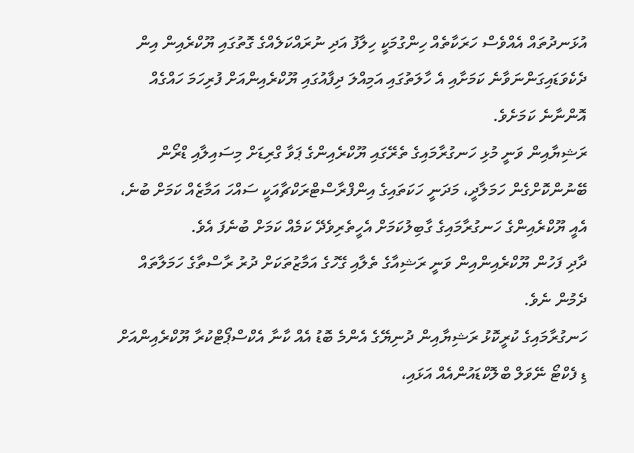އުޅަނދުތައް އެއްވެސް ހަރަކާތެއް ހިންގުމަކީ ހިލާފު އަދި ނުރައްކަލެއްގެ ގޮތުގައި ޔޫކްރެއިން އިން ދެކެވަޑައިގަންނަވާނެ ކަމަށާއި އެ ހާލަތުގައި އަމިއްލަ ދިފާއުގައި ޔޫކްރެއިންއަށް ފުރިހަމަ ހައްގެއް އޮންނާނެ ކަމަށެވެ.
ރަޝިޔާއިން ވަނީ މުޅި ހަނގުރާމައިގެ ތެރޭގައި ޔޫކްރެއިންގެ ޕަވާ ގްރިޑަށް މިސައިލާއި ޑްރޯން ބޭނުންކޮށްގެން ހަމަލާދީ، މަދަނީ ހަކަތައިގެ އިންފްރާސްޓްރަކްޗާއަކީ ސައްހަ އަމާޒެއް ކަމަށް ބުނެ، އެއީ ޔޫކްރެއިންގެ ހަނގުރާމައިގެ ގާބިލުކަމަށް އެހީތެރިވެދޭ ކަމެއް ކަމަށް ބުނެފަ އެވެ.
ދާދި ފަހުން ޔޫކްރެއިންއިން ވަނީ ރަޝިއާގެ ތެލާއި ގޭހުގެ އަމާޒުތަކަށް ދުރު ރާސްތާގެ ހަމަލާތައް ދެމުން ނެވެ.
ހަނގުރާމައިގެ ކުރީކޮޅު ރަޝިޔާއިން ދުނިޔޭގެ އެންމެ ބޮޑު އެއް ކާނާ އެކްސްޕޯޓްކުރާ ޔޫކްރެއިންއަށް ޑި ފެކްޓޯ ނޭވަލް ބްލޮކްޑައުންއެއް އަޅައި،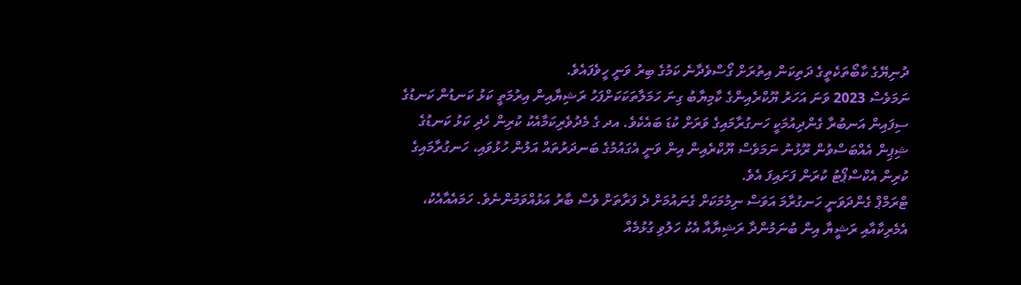ދުނިޔޭގެ ކާބޯތަކެތީގެ ދަތިކަން އިތުރަށް ގޯސްވެދާނެ ކަމުގެ ބިރު ވަނީ ހީވެފައެވެ.
ނަމަވެސް 2023 ވަނަ އަހަރު ޔޫކްރެއިންގެ ކާމިޔާބު ގިނަ ހަމަލާތަކަކަށްފަހު ރަޝިޔާއިން އިރުމަތީ ކަޅު ކަނޑުން ކަނޑުގެ ސިފައިން އަނބުރާ ގެންދިއުމަކީ ހަނގުރާމައިގެ ވަރަށް ކުޑަ ބައެކެވެ. އދ ގެ މެދުވެރިކަމާއެކު ކުރިން ހެދި ކަޅު ކަނޑުގެ ޝިޕިން އެއްބަސްވުން ރޫޅުނު ނަމަވެސް ޔޫކްރެއިން އިން ވަނީ އެގައުމުގެ ބަނދަރުތައް އަލުން ހުޅުވައި، ހަނގުރާމައިގެ ކުރިން އެކްސްޕޯޓު ކުރަން ފަށައިފަ އެވެ.
ޓްރަމްޕް ގެންދަވަނީ ހަނގުރާމަ އަވަސް ނިމުމަކަށް ގެނައުމަށް ދެ ފަރާތަށް ވެސް ބާރު އަޅުއްވަމުންނެވެ. ހަމައެއާއެކު، އެމެރިކާއާއި ރަޝީޔާ އިން ބުނަމުންދާ ރަޝިޔާއާ އެކު ހަލުވި ގުޅުމެއް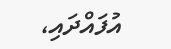އުފައްދައި،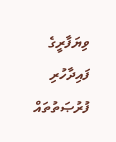ވިޔަފާރީގެ ފައިދާހުރި ފުރުޞަތުތައް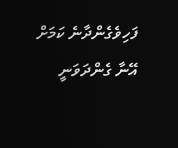ފަހިވެގެންދާނެ ކަމަށް އޭނާ ގެންދަވަނީ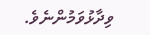ވިދާޅުވަމުންނެވެ.